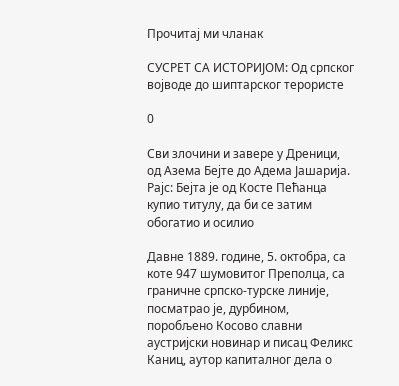Прочитај ми чланак

СУСРЕТ СА ИСТОРИЈОМ: Од српског војводе до шиптарског терористе

0

Сви злочини и завере у Дреници, од Азема Бејте до Адема Јашарија. Рајс: Бејта је од Косте Пећанца купио титулу, да би се затим обогатио и осилио

Давне 1889. године, 5. октобра, са коте 947 шумовитог Преполца, са граничне српско-турске линије, посматрао је, дурбином, поробљено Косово славни аустријски новинар и писац Феликс Каниц, аутор капиталног дела о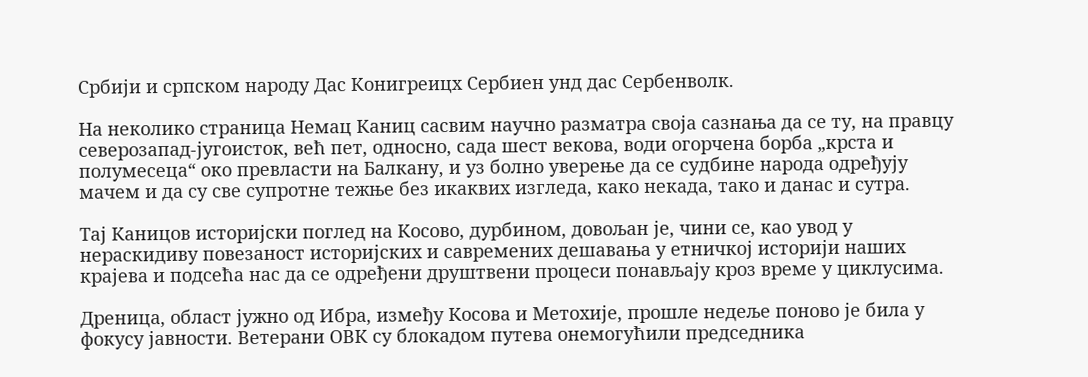Србији и српском народу Дас Конигреицх Сербиен унд дас Сербенволк.

На неколико страница Немац Каниц сасвим научно разматра своја сазнања да се ту, на правцу северозапад-југоисток, већ пет, односно, сада шест векова, води огорчена борба „крста и полумесеца“ око превласти на Балкану, и уз болно уверење да се судбине народа одређују мачем и да су све супротне тежње без икаквих изгледа, како некада, тако и данас и сутра.

Тај Каницов историјски поглед на Косово, дурбином, довољан је, чини се, као увод у нераскидиву повезаност историјских и савремених дешавања у етничкој историји наших крајева и подсећа нас да се одређени друштвени процеси понављају кроз време у циклусима.

Дреница, област јужно од Ибра, између Косова и Метохије, прошле недеље поново је била у фокусу јавности. Ветерани ОВК су блокадом путева онемогућили председника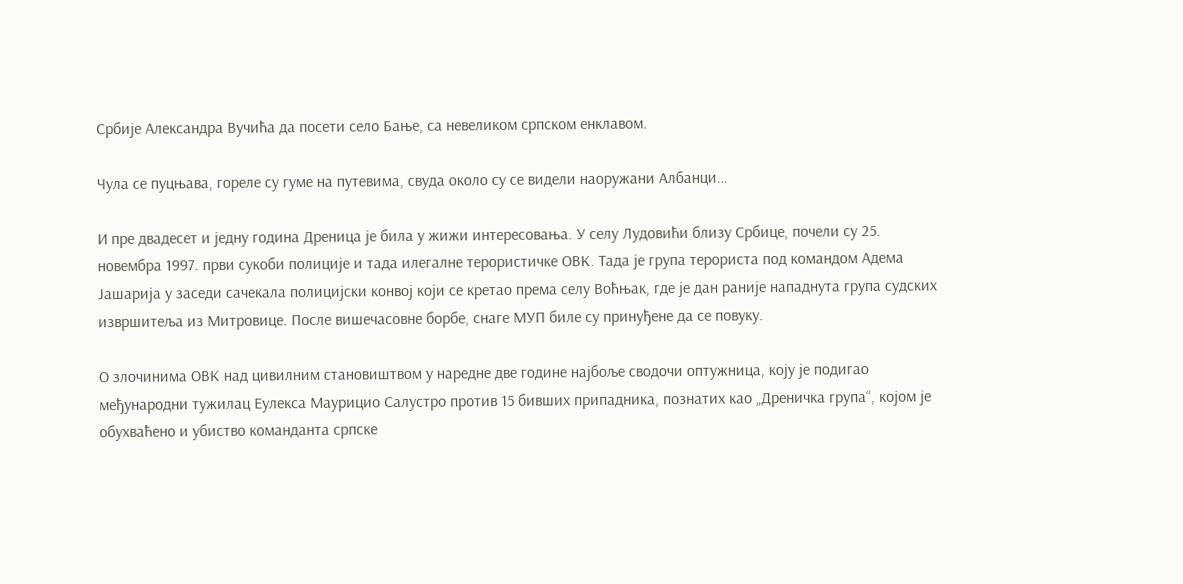Србије Александра Вучића да посети село Бање, са невеликом српском енклавом.

Чула се пуцњава, гореле су гуме на путевима, свуда около су се видели наоружани Албанци…

И пре двадесет и једну година Дреница је била у жижи интересовања. У селу Лудовићи близу Србице, почели су 25. новембра 1997. први сукоби полиције и тада илегалне терористичке ОВК. Тада је група терориста под командом Адема Јашарија у заседи сачекала полицијски конвој који се кретао према селу Воћњак, где је дан раније нападнута група судских извршитеља из Митровице. После вишечасовне борбе, снаге МУП биле су принуђене да се повуку.

О злочинима ОВК над цивилним становиштвом у наредне две године најбоље сводочи оптужница, коју је подигао међународни тужилац Еулекса Маурицио Салустро против 15 бивших припадника, познатих као „Дреничка група“, којом је обухваћено и убиство команданта српске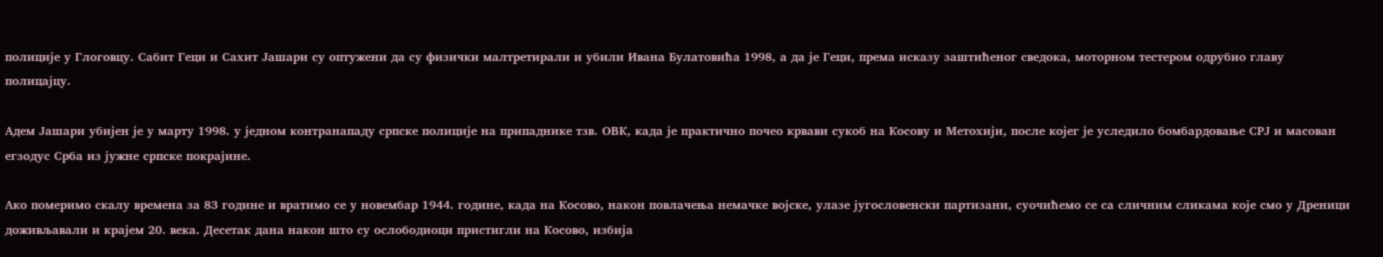полиције у Глоговцу. Сабит Геци и Сахит Јашари су оптужени да су физички малтретирали и убили Ивана Булатовића 1998, а да је Геци, према исказу заштићеног сведока, моторном тестером одрубио главу полицајцу.

Адем Јашари убијен је у марту 1998. у једном контранападу српске полиције на припаднике тзв. ОВК, када је практично почео крвави сукоб на Косову и Метохији, после којег је уследило бомбардовање СРЈ и масован егзодус Срба из јужне српске покрајине.

Ако померимо скалу времена за 83 године и вратимо се у новембар 1944. године, када на Косово, након повлачења немачке војске, улазе југословенски партизани, суочићемо се са сличним сликама које смо у Дреници доживљавали и крајем 20. века. Десетак дана након што су ослободиоци пристигли на Косово, избија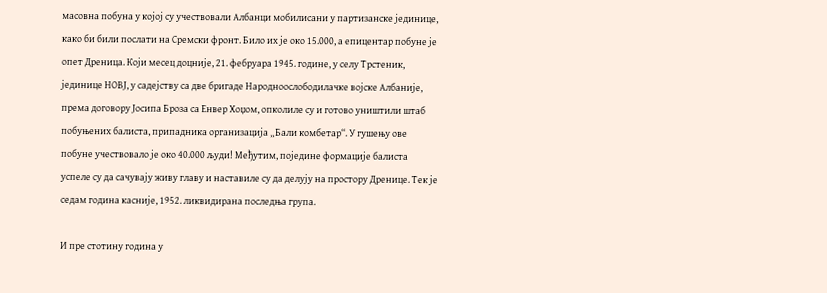масовна побуна у којој су учествовали Албанци мобилисани у партизанске јединице, како би били послати на Сремски фронт. Било их је око 15.000, а епицентар побуне је опет Дреница. Који месец доцније, 21. фебруара 1945. године, у селу Трстеник, јединице НОВЈ, у садејству са две бригаде Народноослободилачке војске Албаније, према договору Јосипа Броза са Енвер Хоџом, опколиле су и готово уништили штаб побуњених балиста, припадника организација „Бали комбетар“. У гушењу ове побуне учествовало је око 40.000 људи! Међутим, поједине формације балиста успеле су да сачувају живу главу и наставиле су да делују на простору Дренице. Тек је седам година касније, 1952. ликвидирана последња група.

И пре стотину година у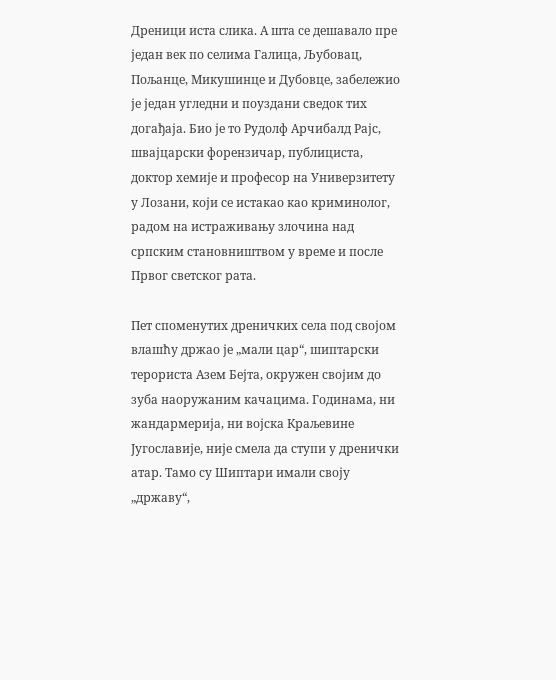Дреници иста слика. А шта се дешавало пре један век по селима Галица, Љубовац, Пољанце, Микушинце и Дубовце, забележио је један угледни и поуздани сведок тих догађаја. Био је то Рудолф Арчибалд Рајс, швајцарски форензичар, публициста, доктор хемије и професор на Универзитету у Лозани, који се истакао као криминолог, радом на истраживању злочина над српским становништвом у време и после Првог светског рата.

Пет споменутих дреничких села под својом влашћу држао је „мали цар“, шиптарски терориста Азем Бејта, окружен својим до зуба наоружаним качацима. Годинама, ни жандармерија, ни војска Краљевине Југославије, није смела да ступи у дренички атар. Тамо су Шиптари имали своју „државу“,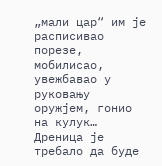„мали цар“ им је расписивао порезе, мобилисао, увежбавао у руковању оружјем, гонио на кулук… Дреница је требало да буде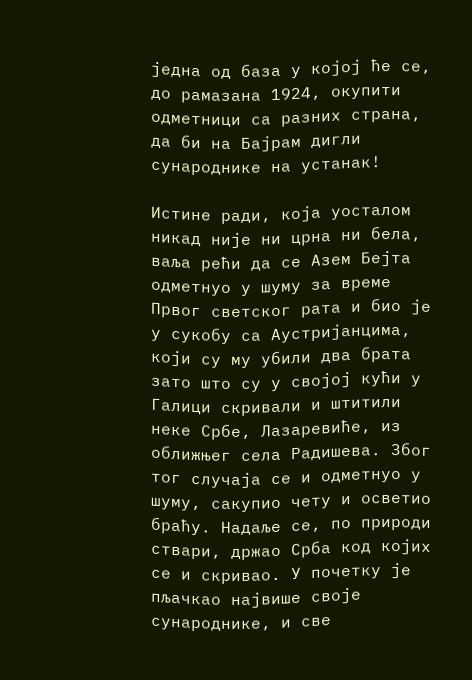једна од база у којој ће се, до рамазана 1924, окупити одметници са разних страна, да би на Бајрам дигли сународнике на устанак!

Истине ради, која уосталом никад није ни црна ни бела, ваља рећи да се Азем Бејта одметнуо у шуму за време Првог светског рата и био је у сукобу са Аустријанцима, који су му убили два брата зато што су у својој кући у Галици скривали и штитили неке Србе, Лазаревиће, из оближњег села Радишева. Због тог случаја се и одметнуо у шуму, сакупио чету и осветио браћу. Надаље се, по природи ствари, држао Срба код којих се и скривао. У почетку је пљачкао највише своје сународнике, и све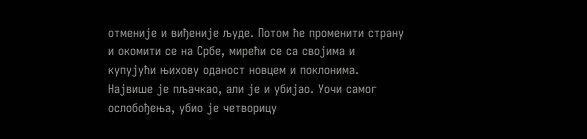отменије и виђеније људе. Потом ће променити страну и окомити се на Србе, мирећи се са својима и купујући њихову оданост новцем и поклонима. Највише је пљачкао, али је и убијао. Уочи самог ослобођења, убио је четворицу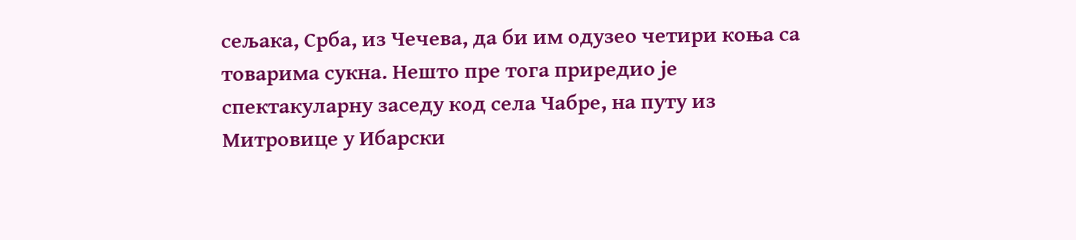сељака, Срба, из Чечева, да би им одузео четири коња са товарима сукна. Нешто пре тога приредио је спектакуларну заседу код села Чабре, на путу из Митровице у Ибарски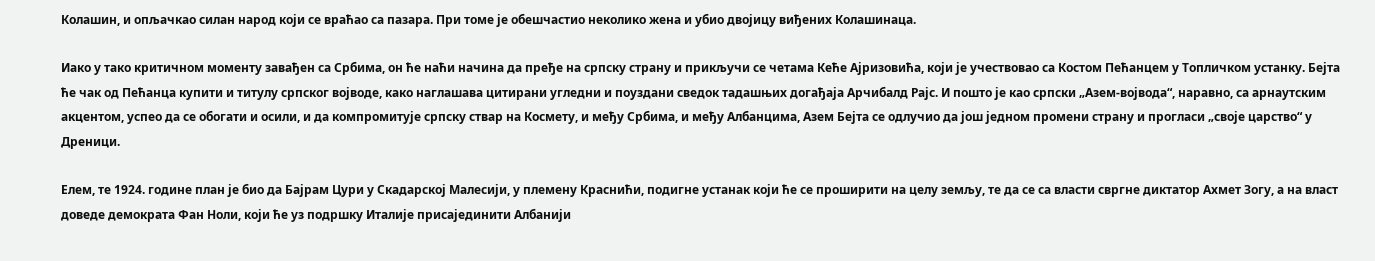Колашин, и опљачкао силан народ који се враћао са пазара. При томе је обешчастио неколико жена и убио двојицу виђених Колашинаца.

Иако у тако критичном моменту завађен са Србима, он ће наћи начина да пређе на српску страну и прикључи се четама Кеће Ајризовића, који је учествовао са Костом Пећанцем у Топличком устанку. Бејта ће чак од Пећанца купити и титулу српског војводе, како наглашава цитирани угледни и поуздани сведок тадашњих догађаја Арчибалд Рајс. И пошто је као српски „Азем-војвода“, наравно, са арнаутским акцентом, успео да се обогати и осили, и да компромитује српску ствар на Космету, и међу Србима, и међу Албанцима, Азем Бејта се одлучио да још једном промени страну и прогласи „своје царство“ у Дреници.

Елем, те 1924. године план је био да Бајрам Цури у Скадарској Малесији, у племену Краснићи, подигне устанак који ће се проширити на целу земљу, те да се са власти свргне диктатор Ахмет Зогу, а на власт доведе демократа Фан Ноли, који ће уз подршку Италије присајединити Албанији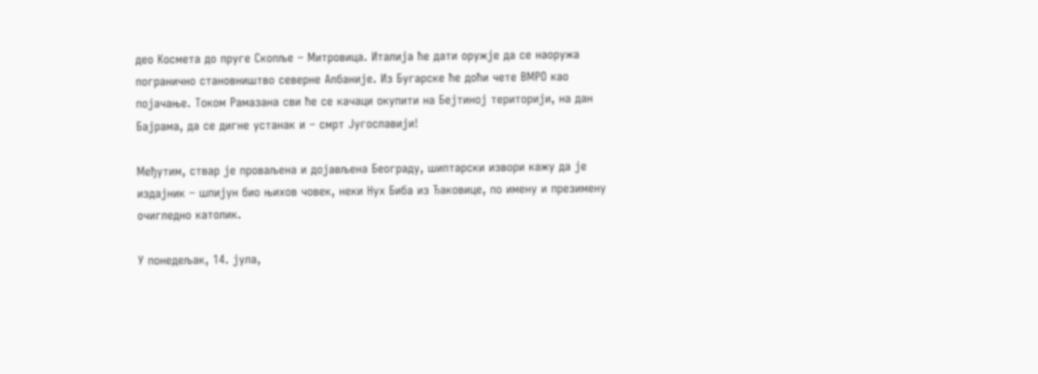део Космета до пруге Скопље – Митровица. Италија ће дати оружје да се наоружа погранично становништво северне Албаније. Из Бугарске ће доћи чете ВМРО као појачање. Током Рамазана сви ће се качаци окупити на Бејтиној територији, на дан Бајрама, да се дигне устанак и – смрт Југославији!

Међутим, ствар је проваљена и дојављена Београду, шиптарски извори кажу да је издајник – шпијун био њихов човек, неки Нух Биба из Ђаковице, по имену и презимену очигледно католик.

У понедељак, 14. јула,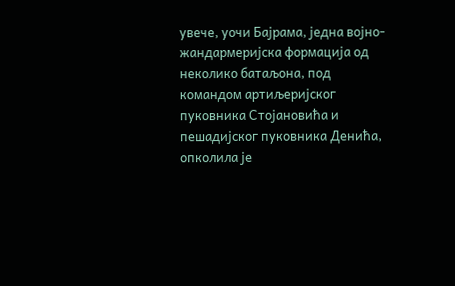увече, уочи Бајрама, једна војно-жандармеријска формација од неколико батаљона, под командом артиљеријског пуковника Стојановића и пешадијског пуковника Денића, опколила је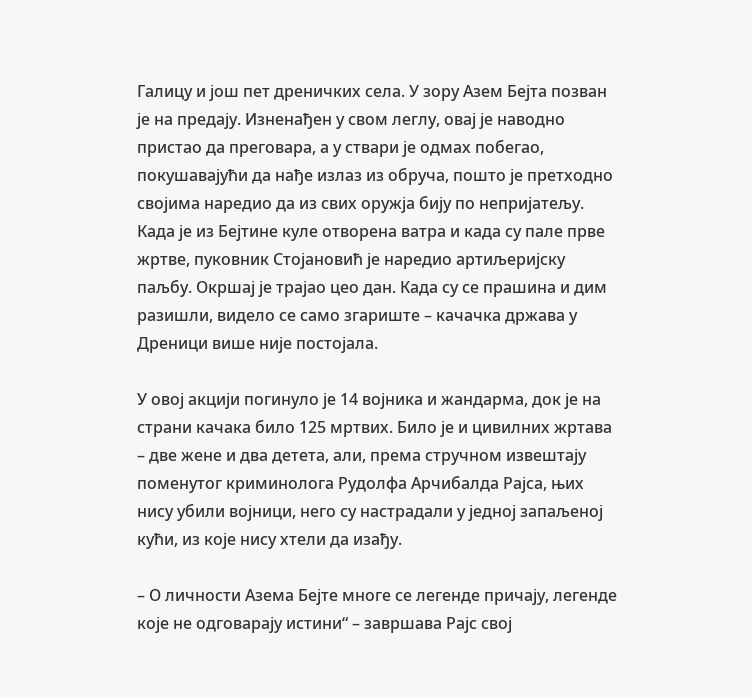Галицу и још пет дреничких села. У зору Азем Бејта позван је на предају. Изненађен у свом леглу, овај је наводно пристао да преговара, а у ствари је одмах побегао, покушавајући да нађе излаз из обруча, пошто је претходно својима наредио да из свих оружја бију по непријатељу. Када је из Бејтине куле отворена ватра и када су пале прве жртве, пуковник Стојановић је наредио артиљеријску паљбу. Окршај је трајао цео дан. Када су се прашина и дим разишли, видело се само згариште – качачка држава у Дреници више није постојала.

У овој акцији погинуло је 14 војника и жандарма, док је на страни качака било 125 мртвих. Било је и цивилних жртава – две жене и два детета, али, према стручном извештају поменутог криминолога Рудолфа Арчибалда Рајса, њих нису убили војници, него су настрадали у једној запаљеној кући, из које нису хтели да изађу.

– О личности Азема Бејте многе се легенде причају, легенде које не одговарају истини“ – завршава Рајс свој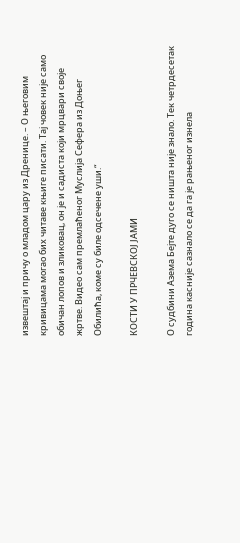извештај и причу о младом цару из Дренице. – О његовим кривицама могао бих читаве књиге писати. Тај човек није само обичан лопов и зликовац, он је и садиста који мрцвари своје жртве. Видео сам премлаћеног Муслија Сефера из Доњег Обилића, коме су биле одсечене уши.“

КОСТИ У ПРЧЕВСКОЈ ЈАМИ

О судбини Азема Бејте дуго се ништа није знало. Тек четрдесетак година касније сазнало се да га је рањеног изнела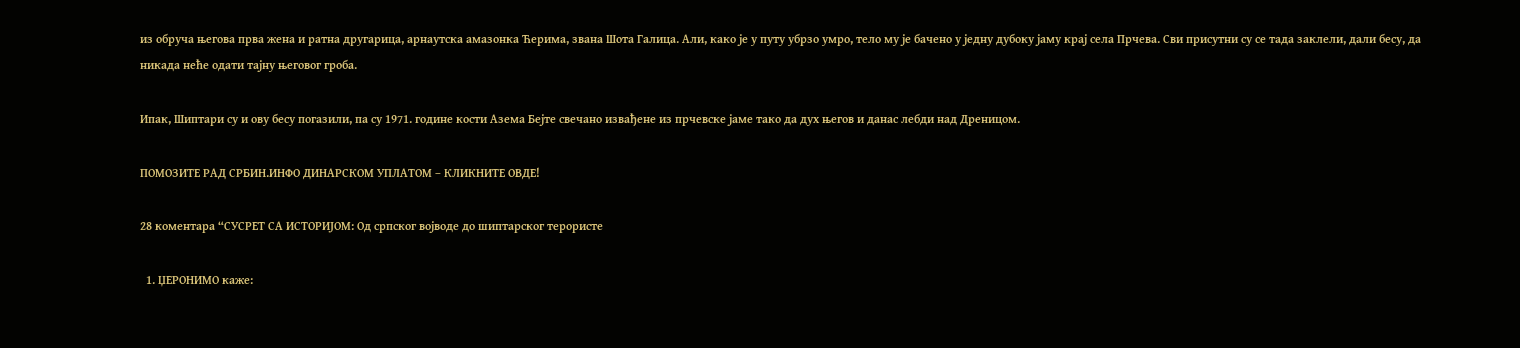из обруча његова прва жена и ратна другарица, арнаутска амазонка Ћерима, звана Шота Галица. Али, како је у путу убрзо умро, тело му је бачено у једну дубоку јаму крај села Прчева. Сви присутни су се тада заклели, дали бесу, да никада неће одати тајну његовог гроба.

Ипак, Шиптари су и ову бесу погазили, па су 1971. године кости Азема Бејте свечано извађене из прчевске јаме тако да дух његов и данас лебди над Дреницом.

ПОМОЗИТЕ РАД СРБИН.ИНФО ДИНАРСКОМ УПЛАТОМ – КЛИКНИТЕ ОВДЕ!

28 коментара “СУСРЕТ СА ИСТОРИЈОМ: Од српског војводе до шиптарског терористе

  1. ЏЕРОНИМО каже: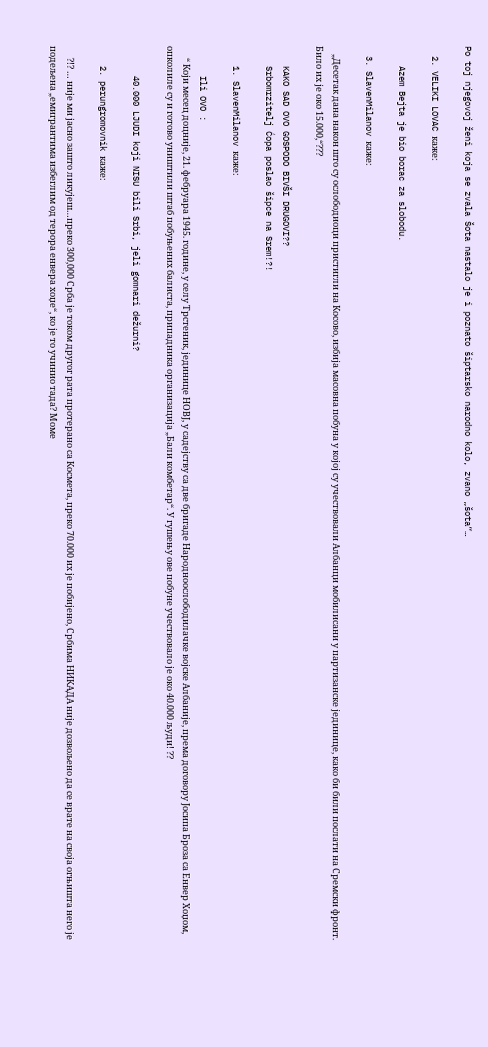Po toj njegovoj ženi koja se zvala Šota nastalo je i poznato šiptarsko narodno kolo, zvano „šota“…

  2. VELIKI LOVAC каже:

    Azem Bejta je bio borac za slobodu.

  3. SlavenMilanov каже:

    „Десетак дана након што су ослободиоци пристигли на Косово, избија масовна побуна у којој су учествовали Албанци мобилисани у партизанске јединице, како би били послати на Сремски фронт. Било их је око 15.000,“???

    KAKO SAD OVO GOSPODO BIVŠI DRUGOVI??
    Srbomrzitelj Ćopa poslao šipce na Srem!?!

    1. SlavenMilanov каже:

      Ili OVO :
      “ Који месец доцније, 21. фебруара 1945. године, у селу Трстеник, јединице НОВЈ, у садејству са две бригаде Народноослободилачке војске Албаније, према договору Јосипа Броза са Енвер Хоџом, опколиле су и готово уништили штаб побуњених балиста, припадника организација „Бали комбетар“. У гушењу ове побуне учествовало је око 40.000 људи! ??

      40.000 LJUDI koji NISU bili Srbi, jeli gomnari dežurni?

    2. perungromovnik каже:

      ?!? … није ми јасно зашто ликујеш…преко 300,000 Срба је током другог рата протерано са Космета, преко 70.000 их је побијено, Србима НИКАДА није дозвољено да се врате на своја огњишта него је подељена „емигрантима избеглим од терора енвера хоџе“, ко је то учинио тада? Моме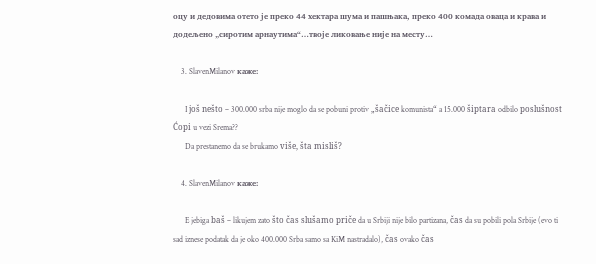оцу и дедовима отето је преко 44 хектара шума и пашњака, преко 400 комада оваца и крава и додељено „сиротим арнаутима“…твоје ликовање није на месту…

    3. SlavenMilanov каже:

      I još nešto – 300.000 srba nije moglo da se pobuni protiv „šačice komunista“ a 15.000 šiptara odbilo poslušnost Ćopi u vezi Srema??
      Da prestanemo da se brukamo više, šta misliš?

    4. SlavenMilanov каже:

      E jebiga baš – likujem zato što čas slušamo priče da u Srbiji nije bilo partizana, čas da su pobili pola Srbije (evo ti sad iznese podatak da je oko 400.000 Srba samo sa KiM nastradalo), čas ovako čas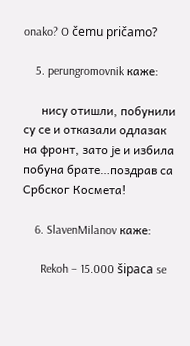onako? O čemu pričamo?

    5. perungromovnik каже:

      нису отишли, побунили су се и отказали одлазак на фронт, зато је и избила побуна брате…поздрав са Србског Космета!

    6. SlavenMilanov каже:

      Rekoh – 15.000 šipaca se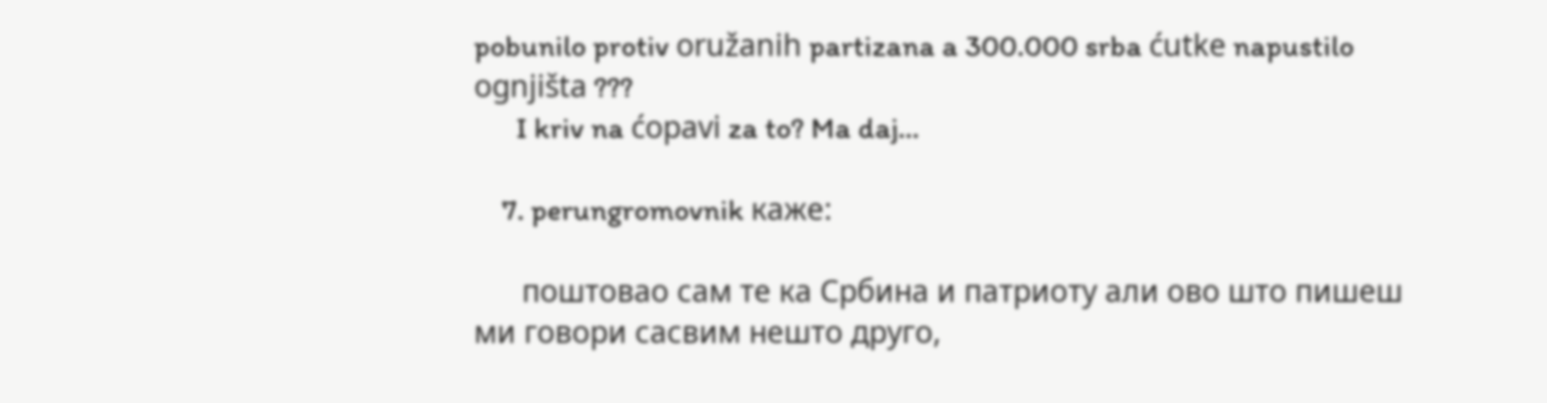pobunilo protiv oružanih partizana a 300.000 srba ćutke napustilo ognjišta ???
      I kriv na ćopavi za to? Ma daj…

    7. perungromovnik каже:

      поштовао сам те ка Србина и патриоту али ово што пишеш ми говори сасвим нешто друго,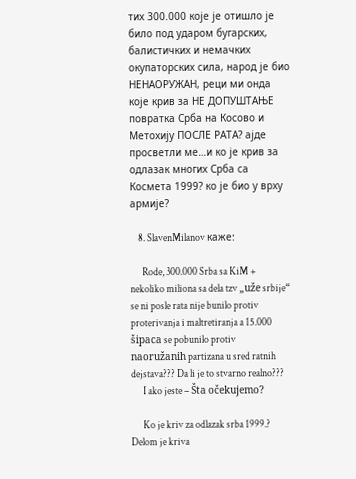тих 300.000 које је отишло је било под ударом бугарских, балистичких и немачких окупаторских сила, народ је био НЕНАОРУЖАН, реци ми онда које крив за НЕ ДОПУШТАЊЕ повратка Срба на Косово и Метохију ПОСЛЕ РАТА? ајде просветли ме…и ко је крив за одлазак многих Срба са Космета 1999? ко је био у врху армије?

    8. SlavenMilanov каже:

      Rode, 300.000 Srba sa KiM + nekoliko miliona sa dela tzv „uže srbije“ se ni posle rata nije bunilo protiv proterivanja i maltretiranja a 15.000 šipaca se pobunilo protiv naoružanih partizana u sred ratnih dejstava??? Da li je to stvarno realno???
      I ako jeste – Šta očekujemo?

      Ko je kriv za odlazak srba 1999.? Delom je kriva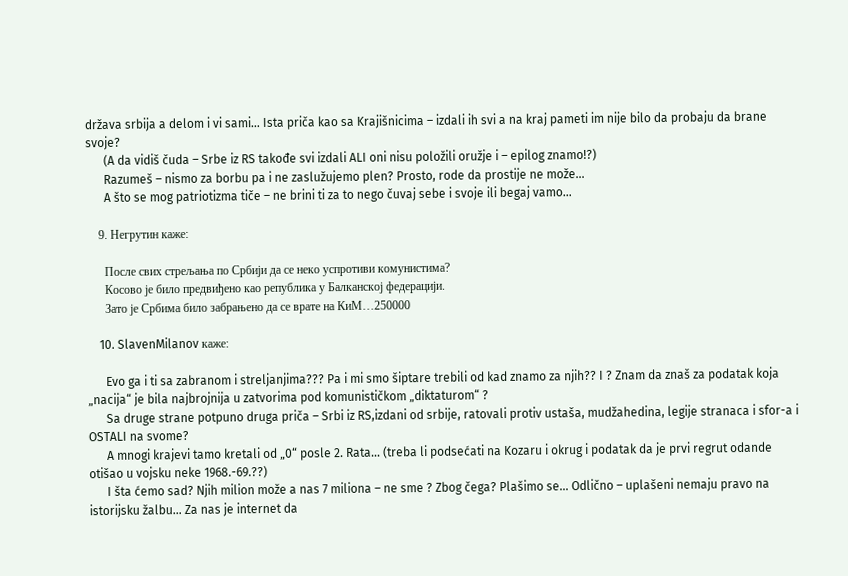država srbija a delom i vi sami… Ista priča kao sa Krajišnicima – izdali ih svi a na kraj pameti im nije bilo da probaju da brane svoje?
      (A da vidiš čuda – Srbe iz RS takođe svi izdali ALI oni nisu položili oružje i – epilog znamo!?)
      Razumeš – nismo za borbu pa i ne zaslužujemo plen? Prosto, rode da prostije ne može…
      A što se mog patriotizma tiče – ne brini ti za to nego čuvaj sebe i svoje ili begaj vamo…

    9. Негрутин каже:

      После свих стрељања по Србији да се неко успротиви комунистима?
      Косово је било предвиђено као република у Балканској федерацији.
      Зато је Србима било забрањено да се врате на КиМ…250000

    10. SlavenMilanov каже:

      Evo ga i ti sa zabranom i streljanjima??? Pa i mi smo šiptare trebili od kad znamo za njih?? I ? Znam da znaš za podatak koja „nacija“ je bila najbrojnija u zatvorima pod komunističkom „diktaturom“ ?
      Sa druge strane potpuno druga priča – Srbi iz RS,izdani od srbije, ratovali protiv ustaša, mudžahedina, legije stranaca i sfor-a i OSTALI na svome?
      A mnogi krajevi tamo kretali od „0“ posle 2. Rata… (treba li podsećati na Kozaru i okrug i podatak da je prvi regrut odande otišao u vojsku neke 1968.-69.??)
      I šta ćemo sad? Njih milion može a nas 7 miliona – ne sme ? Zbog čega? Plašimo se… Odlično – uplašeni nemaju pravo na istorijsku žalbu… Za nas je internet da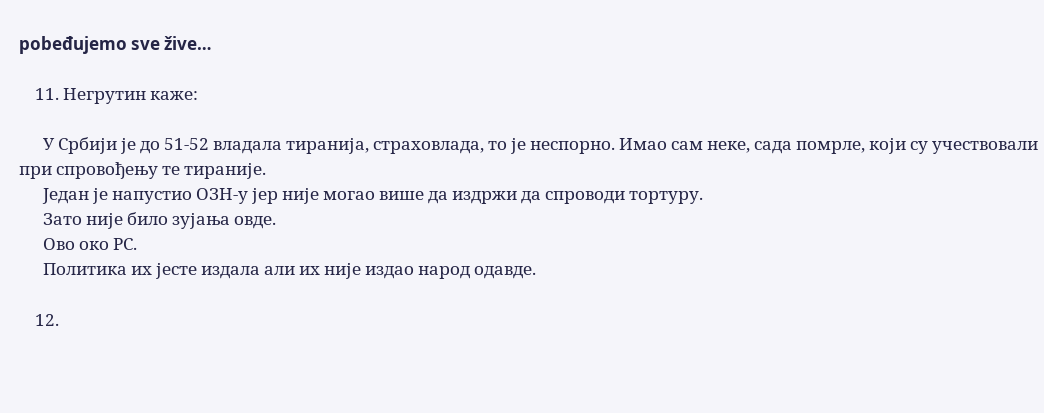pobeđujemo sve žive…

    11. Негрутин каже:

      У Србији је до 51-52 владала тиранија, страховлада, то је неспорно. Имао сам неке, сада помрле, који су учествовали при спровођењу те тираније.
      Један је напустио ОЗН-у јер није могао више да издржи да спроводи тортуру.
      Зато није било зујања овде.
      Ово око РС.
      Политика их јесте издала али их није издао народ одавде.

    12.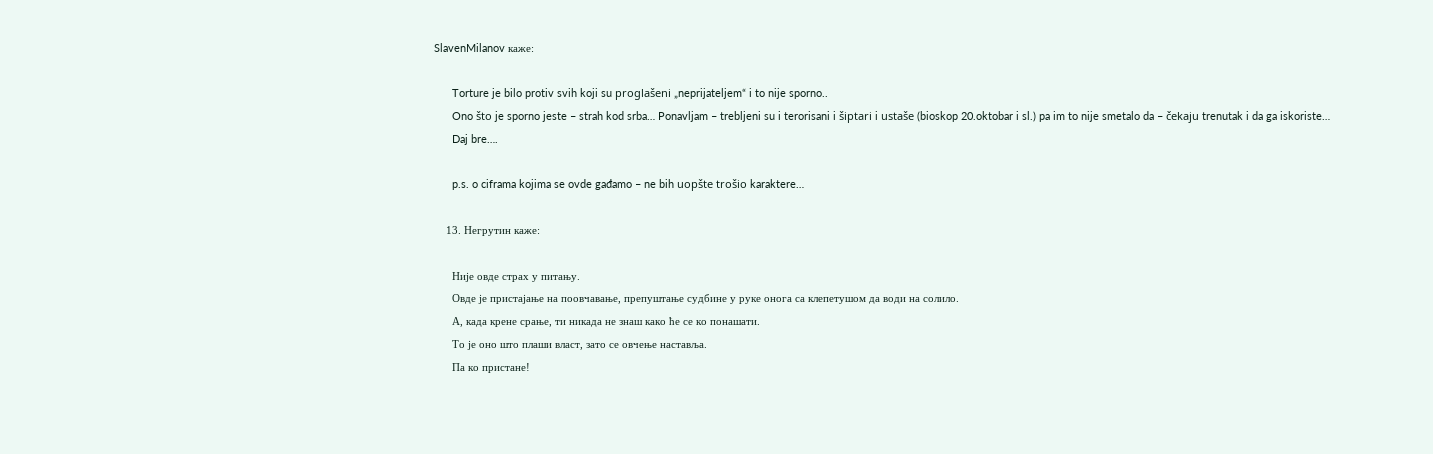SlavenMilanov каже:

      Torture je bilo protiv svih koji su proglašeni „neprijateljem“ i to nije sporno..
      Ono što je sporno jeste – strah kod srba… Ponavljam – trebljeni su i terorisani i šiptari i ustaše (bioskop 20.oktobar i sl.) pa im to nije smetalo da – čekaju trenutak i da ga iskoriste…
      Daj bre….

      p.s. o ciframa kojima se ovde gađamo – ne bih uopšte trošio karaktere…

    13. Негрутин каже:

      Није овде страх у питању.
      Овде је пристајање на поовчавање, препуштање судбине у руке онога са клепетушом да води на солило.
      А, када крене срање, ти никада не знаш како ће се ко понашати.
      То је оно што плаши власт, зато се овчење наставља.
      Па ко пристане!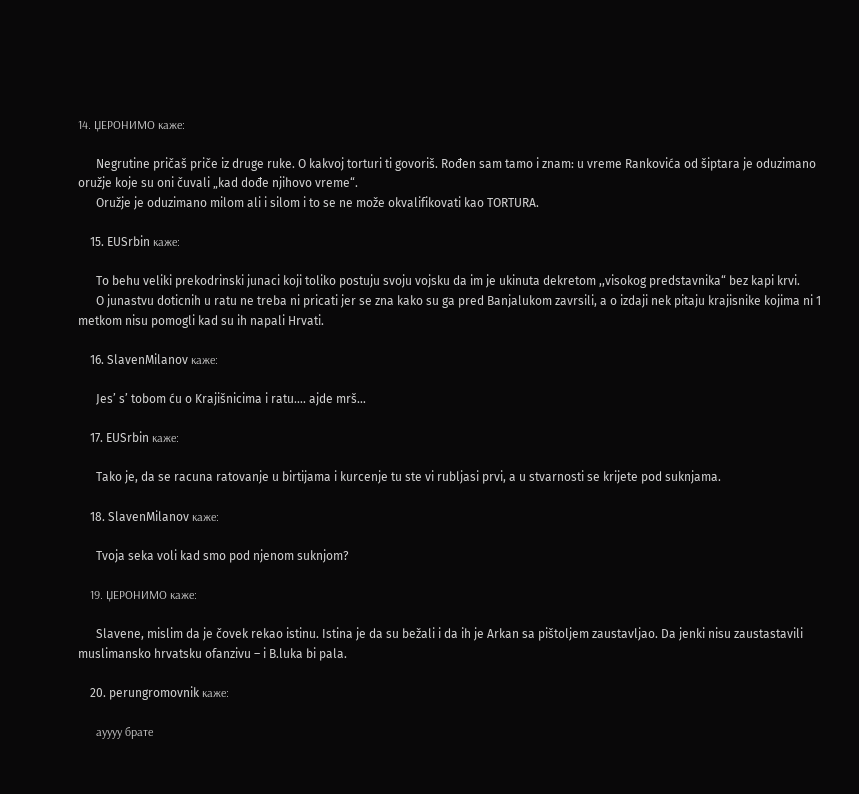14. ЏЕРОНИМО каже:

      Negrutine pričaš priče iz druge ruke. O kakvoj torturi ti govoriš. Rođen sam tamo i znam: u vreme Rankovića od šiptara je oduzimano oružje koje su oni čuvali „kad dođe njihovo vreme“.
      Oružje je oduzimano milom ali i silom i to se ne može okvalifikovati kao TORTURA.

    15. EUSrbin каже:

      To behu veliki prekodrinski junaci koji toliko postuju svoju vojsku da im je ukinuta dekretom ,,visokog predstavnika“ bez kapi krvi.
      O junastvu doticnih u ratu ne treba ni pricati jer se zna kako su ga pred Banjalukom zavrsili, a o izdaji nek pitaju krajisnike kojima ni 1 metkom nisu pomogli kad su ih napali Hrvati.

    16. SlavenMilanov каже:

      Jes’ s’ tobom ću o Krajišnicima i ratu…. ajde mrš…

    17. EUSrbin каже:

      Tako je, da se racuna ratovanje u birtijama i kurcenje tu ste vi rubljasi prvi, a u stvarnosti se krijete pod suknjama.

    18. SlavenMilanov каже:

      Tvoja seka voli kad smo pod njenom suknjom?

    19. ЏЕРОНИМО каже:

      Slavene, mislim da je čovek rekao istinu. Istina je da su bežali i da ih je Arkan sa pištoljem zaustavljao. Da jenki nisu zaustastavili muslimansko hrvatsku ofanzivu – i B.luka bi pala.

    20. perungromovnik каже:

      ауууу брате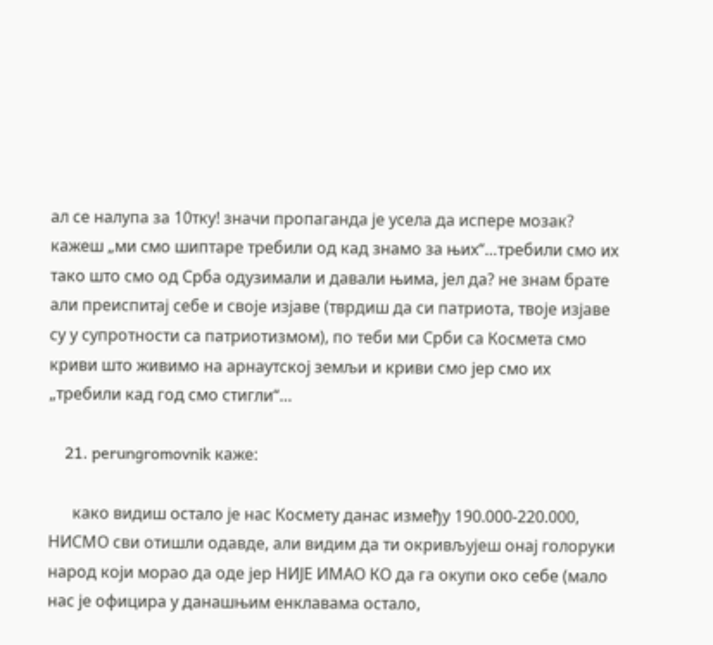ал се налупа за 10тку! значи пропаганда је усела да испере мозак? кажеш „ми смо шиптаре требили од кад знамо за њих“…требили смо их тако што смо од Срба одузимали и давали њима, јел да? не знам брате али преиспитај себе и своје изјаве (тврдиш да си патриота, твоје изјаве су у супротности са патриотизмом), по теби ми Срби са Космета смо криви што живимо на арнаутској земљи и криви смо јер смо их „требили кад год смо стигли“…

    21. perungromovnik каже:

      како видиш остало је нас Космету данас између 190.000-220.000, НИСМО сви отишли одавде, али видим да ти окривљујеш онај голоруки народ који морао да оде јер НИЈЕ ИМАО КО да га окупи око себе (мало нас је официра у данашњим енклавама остало,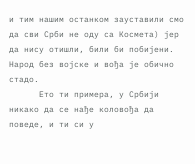и тим нашим останком зауставили смо да сви Срби не оду са Космета) јер да нису отишли, били би побијени. Народ без војске и вођа је обично стадо.
      Ето ти примера, у Србији никако да се нађе коловођа да поведе, и ти си у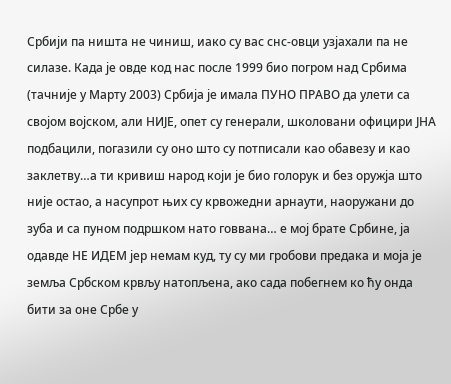Србији па ништа не чиниш, иако су вас снс-овци узјахали па не силазе. Када је овде код нас после 1999 био погром над Србима (тачније у Марту 2003) Србија је имала ПУНО ПРАВО да улети са својом војском, али НИЈЕ, опет су генерали, школовани официри ЈНА подбацили, погазили су оно што су потписали као обавезу и као заклетву…а ти кривиш народ који је био голорук и без оружја што није остао, а насупрот њих су крвожедни арнаути, наоружани до зуба и са пуном подршком нато говвана… е мој брате Србине, ја одавде НЕ ИДЕМ јер немам куд, ту су ми гробови предака и моја је земља Србском крвљу натопљена, ако сада побегнем ко ћу онда бити за оне Србе у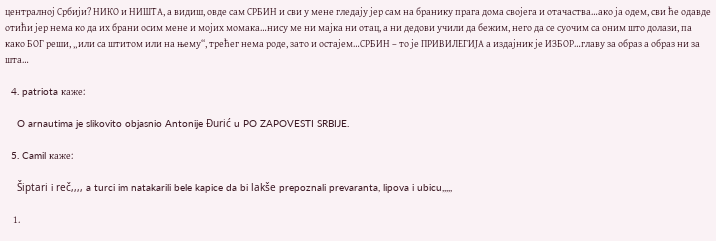централној Србији? НИКО и НИШТА, а видиш, овде сам СРБИН и сви у мене гледају јер сам на бранику прага дома својега и отачаства…ако ја одем, сви ће одавде отићи јер нема ко да их брани осим мене и мојих момака…нису ме ни мајка ни отац, а ни дедови учили да бежим, него да се суочим са оним што долази, па како БОГ реши, „или са штитом или на њему“, трећег нема роде, зато и остајем…СРБИН – то је ПРИВИЛЕГИЈА а издајник је ИЗБОР…главу за образ а образ ни за шта…

  4. patriota каже:

    O arnautima je slikovito objasnio Antonije Đurić u PO ZAPOVESTI SRBIJE.

  5. Camil каже:

    Šiptari i reč,,,, a turci im natakarili bele kapice da bi lakše prepoznali prevaranta, lipova i ubicu,,,,,

    1.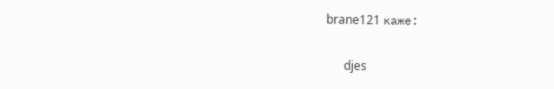brane121 каже:

      djes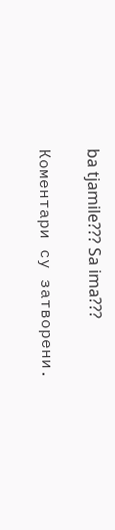ba tjamile??? Sa ima???

Коментари су затворени.